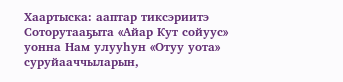Хаартыска: ааптар тиксэриитэ
Соторутааҕыта «Айар Кут сойуус» уонна Нам улууһун «Отуу уота» суруйааччыларын,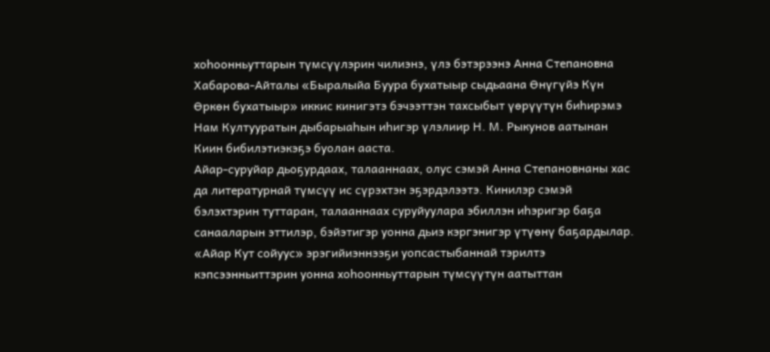хоһоонньуттарын түмсүүлэрин чилиэнэ, үлэ бэтэрээнэ Анна Степановна Хабарова-Айталы «Быралыйа Буура бухатыыр сыдьаана Өнүгүйэ Күн Өркөн бухатыыр» иккис кинигэтэ бэчээттэн тахсыбыт үөрүүтүн биһирэмэ Нам Култууратын дыбарыаһын иһигэр үлэлиир Н. М. Рыкунов аатынан Киин бибилэтиэкэҕэ буолан ааста.
Айар-суруйар дьоҕурдаах, талааннаах, олус сэмэй Анна Степановнаны хас да литературнай түмсүү ис сүрэхтэн эҕэрдэлээтэ. Кинилэр сэмэй бэлэхтэрин туттаран, талааннаах суруйуулара эбиллэн иһэригэр баҕа санааларын эттилэр, бэйэтигэр уонна дьиэ кэргэнигэр үтүөнү баҕардылар.
«Айар Кут сойуус» эрэгийиэннээҕи уопсастыбаннай тэрилтэ кэпсээнньиттэрин уонна хоһоонньуттарын түмсүүтүн аатыттан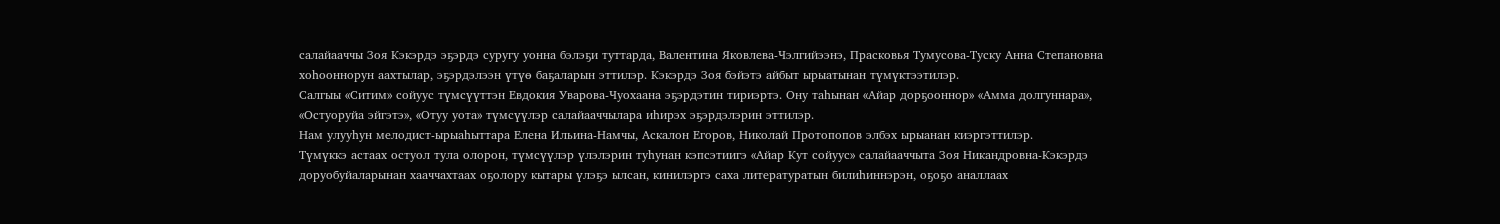салайааччы Зоя Кэкэрдэ эҕэрдэ суругу уонна бэлэҕи туттарда, Валентина Яковлева-Чэлгийээнэ, Прасковья Тумусова-Туску Анна Степановна хоһооннорун аахтылар, эҕэрдэлээн үтүө баҕаларын эттилэр. Кэкэрдэ Зоя бэйэтэ айбыт ырыатынан түмүктээтилэр.
Салгыы «Ситим» сойуус түмсүүттэн Евдокия Уварова-Чуохаана эҕэрдэтин тириэртэ. Ону таһынан «Айар дорҕооннор» «Амма долгуннара», «Остуоруйа эйгэтэ», «Отуу уота» түмсүүлэр салайааччылара иһирэх эҕэрдэлэрин эттилэр.
Нам улууһун мелодист-ырыаһыттара Елена Ильина-Намчы, Аскалон Егоров, Николай Протопопов элбэх ырыанан киэргэттилэр.
Түмүккэ астаах остуол тула олорон, түмсүүлэр үлэлэрин туһунан кэпсэтиигэ «Айар Кут сойуус» салайааччыта Зоя Никандровна-Кэкэрдэ доруобуйаларынан хааччахтаах оҕолору кытары үлэҕэ ылсан, кинилэргэ саха литературатын билиһиннэрэн, оҕоҕо аналлаах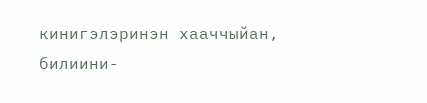кинигэлэринэн хааччыйан, билиини-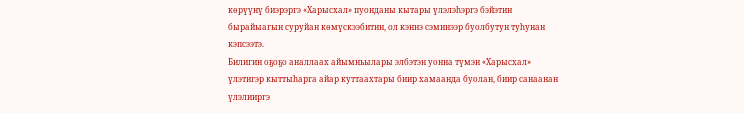көрүүнү биэрэргэ «Харысхал» пуонданы кытары үлэлэһэргэ бэйэтин бырайыагын суруйан көмүскээбитин, ол кэннэ сэминээр буолбутун туһунан кэпсээтэ.
Билигин оҕоҕо аналлаах айымньылары элбэтэн уонна түмэн «Харысхал» үлэтигэр кыттыһарга айар куттаахтары биир хамаанда буолан, биир санаанан үлэлииргэ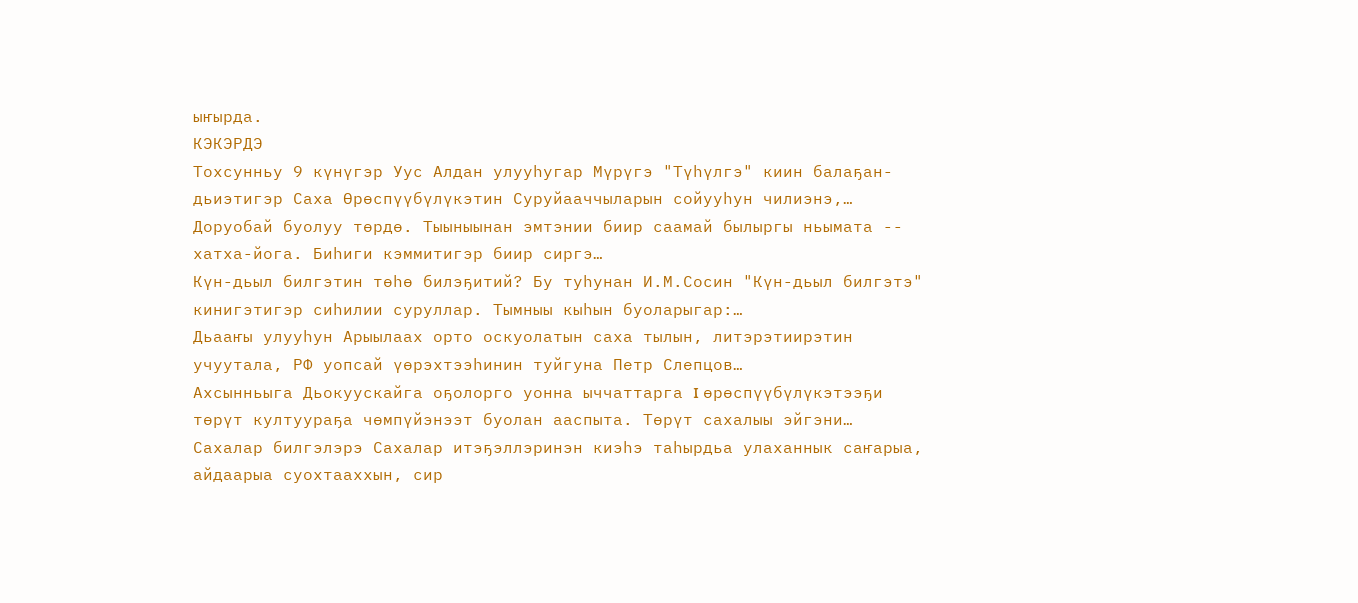ыҥырда.
КЭКЭРДЭ
Тохсунньу 9 күнүгэр Уус Алдан улууһугар Мүрүгэ "Түһүлгэ" киин балаҕан-дьиэтигэр Саха Өрөспүүбүлүкэтин Суруйааччыларын сойууһун чилиэнэ,…
Доруобай буолуу төрдө. Тыыныынан эмтэнии биир саамай былыргы ньымата -- хатха-йога. Биһиги кэммитигэр биир сиргэ…
Күн-дьыл билгэтин төһө билэҕитий? Бу туһунан И.М.Сосин "Күн-дьыл билгэтэ" кинигэтигэр сиһилии суруллар. Тымныы кыһын буоларыгар:…
Дьааҥы улууһун Арыылаах орто оскуолатын саха тылын, литэрэтиирэтин учуутала, РФ уопсай үөрэхтээһинин туйгуна Петр Слепцов…
Ахсынньыга Дьокуускайга оҕолорго уонна ыччаттарга I өрөспүүбүлүкэтээҕи төрүт култуураҕа чөмпүйэнээт буолан ааспыта. Төрүт сахалыы эйгэни…
Сахалар билгэлэрэ Сахалар итэҕэллэринэн киэһэ таһырдьа улаханнык саҥарыа, айдаарыа суохтааххын, сир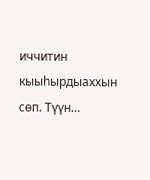иччитин кыыһырдыаххын сөп. Түүн…